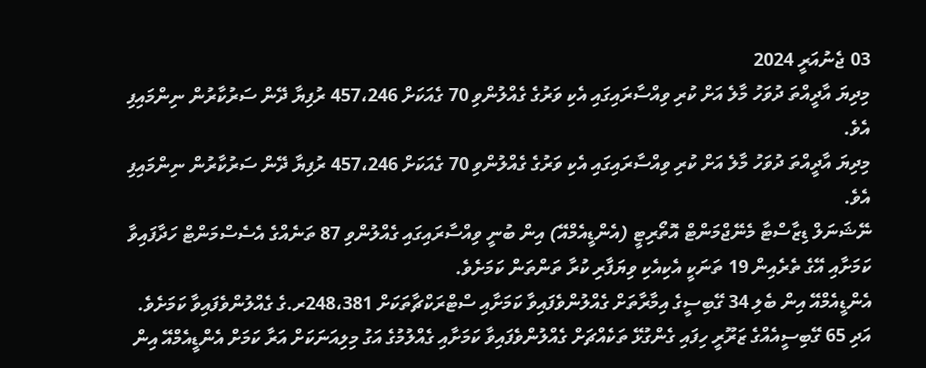03 ޖެނުއަރީ 2024
މިދިޔަ އާދީއްތަ ދުވަހު މާލެ އަށް ކުރި ވިއްސާރައިގައި އެކި ވަރުގެ ގެއްލުންވި 70 ގެއަކަށް 457،246 ރުފިޔާ ދޭން ސަރުކާރުން ނިންމައިފި އެވެ.
މިދިޔަ އާދީއްތަ ދުވަހު މާލެ އަށް ކުރި ވިއްސާރައިގައި އެކި ވަރުގެ ގެއްލުންވި 70 ގެއަކަށް 457،246 ރުފިޔާ ދޭން ސަރުކާރުން ނިންމައިފި އެވެ.
ނޭޝަނަލް ޑިޒާސްޓާ މެނޭޖްމަންޓް އޮތޯރިޓީ (އެންޑީއެމްއޭ) އިން ބުނީ ވިއްސާރައިގައި ގެއްލުންވި 87 ތަނެއްގެ އެސެސްމަންޓް ހަދާފައިވާ ކަމަށާއި އޭގެ ތެރެއިން 19 ތަނަކީ އެކިއެކި ވިޔަފާރި ކުރާ ތަންތަން ކަމަށެވެ.
އެންޑީއެމްއޭ އިން ބެލި 34 ގޭބިސީގެ އިމާރާތަށް ގެއްލުންވެފައިވާ ކަމަށާއި ސްޓްރަކްޗާތަކަށް 248،381ރ.ގެ ގެއްލުންވެފައިވާ ކަމަށެވެ.
އަދި 65 ގޭބިސީއެއްގެ ޒަރޫރީ ހިފައި ގެންގުޅޭ ތަކެއްޗަށް ގެއްލުންވެފައިވާ ކަމަށާއި ގެއްލުމުގެ އަގު މިލިއަނަކަށް އަރާ ކަމަށް އެންޑީއެމްއޭ އިން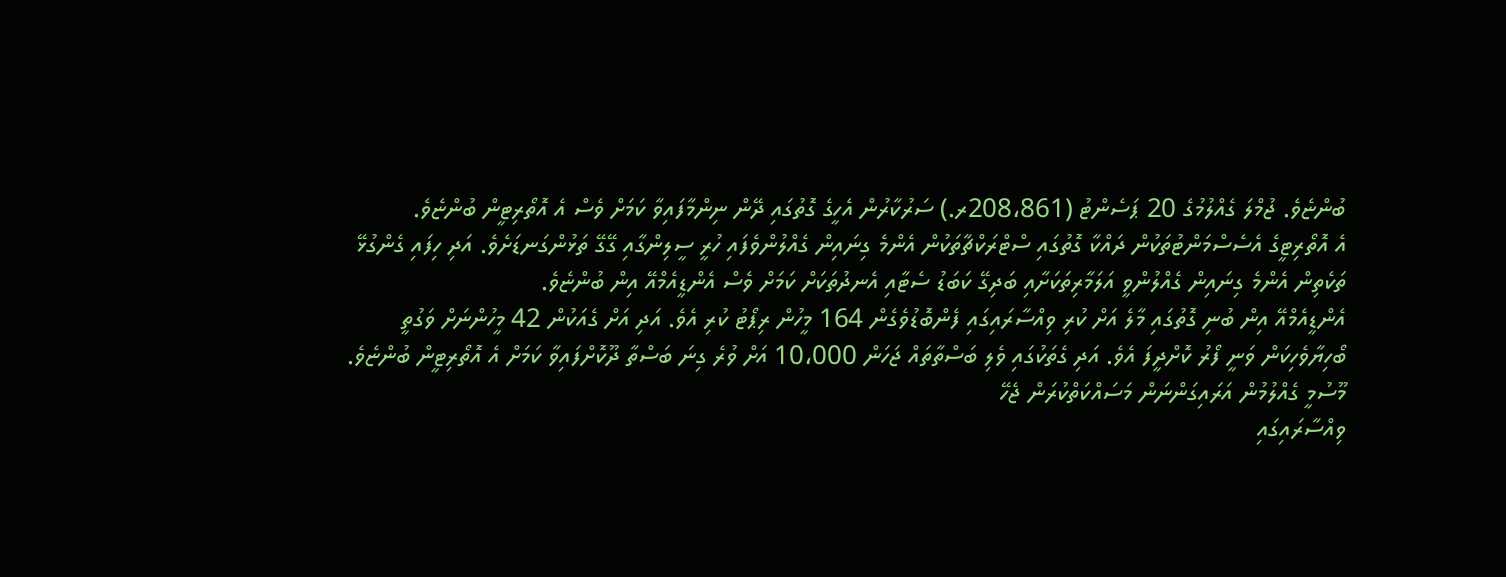ބުންޏެވެ. ޖުމްލަ ގެއްލުމުގެ 20 ޕަސެންޓު (208،861ރ.) ސަރުކާރުން އެހީގެ ގޮތުގައި ދޭން ނިންމާފައިވާ ކަމަށް ވެސް އެ އޮތޯރިޓީން ބުންޏެވެ.
އެ އޮތޯރިޓީގެ އެސެސްމަންޓުތަކުން ދައްކާ ގޮތުގައި ސްޓްރަކްޗާތަކުން އެންމެ ގިނައިން ގެއްލުންވެފައި ހުރީ ސީލިންގާއި ގޭގޭ ތަޅުންގަނޑަށެވެ. އަދި ހިފައި ގެންގުޅޭ ތަކެތިން އެންމެ ގިނައިން ގެއްލުންވީ އަލަމާރިތަކަށާއި ބަދިގޭ ކަބަޑު ސެޓާއި އެނދުތަކަށް ކަމަށް ވެސް އެންޑީއެމްއޭ އިން ބުންޏެވެ.
އެންޑީއެމްއޭ އިން ބުނި ގޮތުގައި މާލެ އަށް ކުރި ވިއްސާރައިގައި ފެންބޮޑުވެގެން 164 މީހުން ރިޕޯޓު ކުރި އެވެ. އަދި އަށް ގެއަކުން 42 މީހުންނަށް ވަގުތީ ބޯހިޔާވެހިކަން ވަނީ ފޯރު ކޮށްދީފަ އެވެ. އަދި ގެތަކުގައި ވެލި ބަސްތާތައް ޖަހަން 10،000 އަށް ވުރެ ގިނަ ބަސްތާ ދޫކޮށްފައިވާ ކަމަށް އެ އޮތޯރިޓީން ބުންޏެވެ.
މޫސުމީ ގެއްލުމުން އަރައިގަންނަން މަސައްކަތްކުރަން ޖެހޭ
ވިއްސާރައިގައި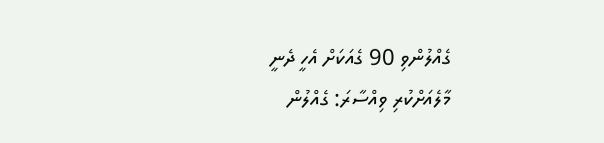ގެއްލުންވި 90 ގެއަކަށް އެހީ ދެނީ
މާލެއަށްކުރި ވިއްސާރަ: ގެއްލުން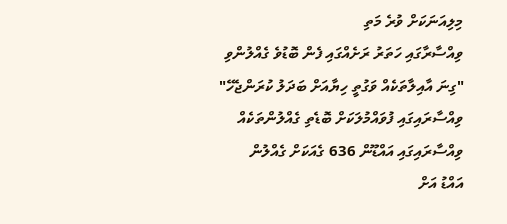މިލިއަނަކަށް ވުރެ މަތި
ވިއްސާރާގައި ހަތަރު ރަށެއްގައި ފެން ބޮޑުވެ ގެއްލުންވި
"ގިނަ އާއިލާތަކެއް ވަގުތީ ހިޔާއަށް ބަދަލު ކުރަންޖެހޭ"
ވިއްސާރައިގައި ފުވައްމުލަކަށް ބޮޑެތި ގެއްލުންތަކެއް
ވިއްސާރައިގައި އައްޑޫން 636 ގެއަކަށް ގެއްލުން
އައްޑު އަށް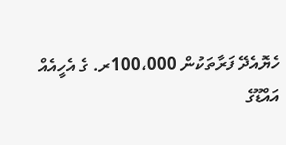ހެޔޮއެދޭ ފަރާތަކުން 100،000ރ. ގެ އެހީއެއް
އައްޑޫގެ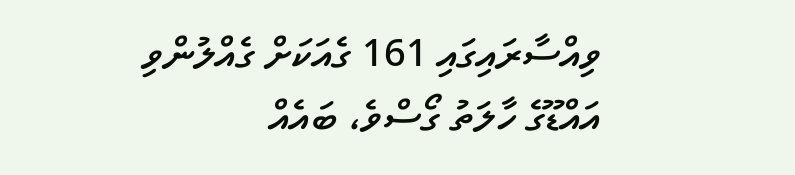ވިއްސާރައިގައި 161 ގެއަކަށް ގެއްލުންވި
އައްޑޫގެ ހާލަތު ގޯސްވެ، ބައެއް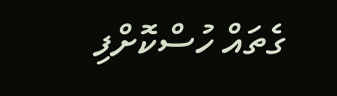ގެތައް ހުސްކޮށްފި